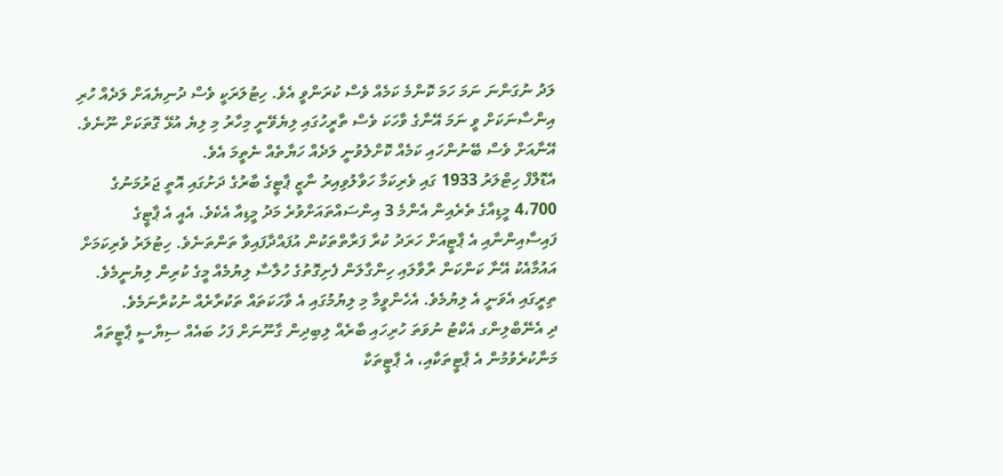ލަދު ނުގަންނަ ނަމަ ހަމަ ކޮންމެ ކަމެއް ވެސް ކުރަންވީ އެވެ. ހިޓުލަރަކީ ވެސް ދުނިޔެއަށް ލަދެއް ހުރި އިންސާނަކަށް ވީ ނަމަ އޭނާގެ ވާހަކަ ވެސް ތާރީހުގައި ލިޔެވޭނީ މިހާރު މި ލިޔެ އުޅޭ ގޮތަކަށް ނޫނެވެ. އޭނާއަށް ވެސް ބޭނުންހައި ކަމެއް ކޮށްލެވުނީ ލަދެއް ހަޔާތެއް ނެތީމަ އެވެ.
އެޑޮލްފް ހިޓްލަރު 1933 ގައި ވެރިކަމާ ހަވާލުވިއިރު ނާޒީ ޕާޓީގެ ބާރުގެ ދަށުގައި އޮތީ ޖަރުމަނުގެ 4،700 މީޑިއާގެ ތެރެއިން އެންމެ 3 އިންސައްތައަށްވުރެ މަދު މީޑިއާ އެކެވެ. އެއީ އެ ޕާޓީގެ ފައިސާއިންނާއި އެ ޕާޓީއަށް ހަރަދު ކުރާ ފަރާތްތަކުން އުފައްދާފައިވާ ތަންތަނެވެ. ހިޓުލަރު ވެރިކަމަށް އައުމާއެކު އޭނާ ކަންކަން ރާވާލައި ހިންގާލަން ފެށިގޮތުގެ ހުލާސާ ލިޔުމެއް މީގެ ކުރިން ލިޔުނީމެވެ. ތިރީގައި އެވަނީ އެ ލިޔުމެވެ. އެހެންވީމާ މި ލިޔުމުގައި އެ ވާހަކަތައް ތަކުރާރެއް ނުކުރާނަމެވެ.
ދި އެނޭބްލިންގ އެކްޓު ނުވަތަ ހުރިހައި ބާރެއް ލިބިދިން ގާނޫނަށް ފަހު ބައެއް ސިޔާސީ ޕާޓީތައް މަނާކުރެވުމުން އެ ޕާޓީތަކާއި، އެ ޕާޓީތަކާ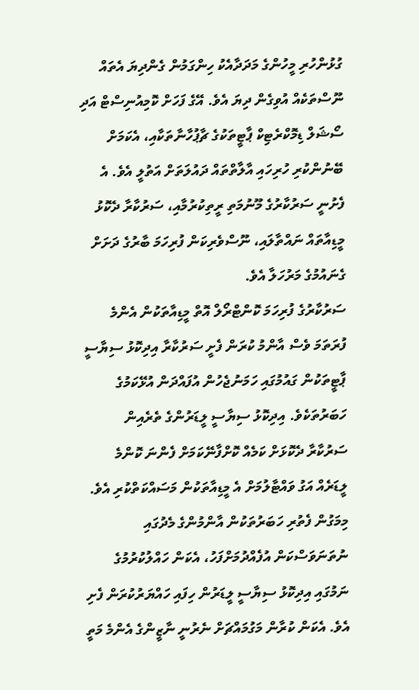ގުޅުންހުރި މީހުންގެ މަދަދާއެކު ހިންގަމުން ގެންދިޔަ އެތައް ނޫސްތަކެއް އުވިގެން ދިޔަ އެވެ. އޭގެ ފަހަށް ކޮމިއުނިސްޓް އަދި ސޯޝަލް ޑިމޮކްރެޓިކް ޕާޓީތަކުގެ ޗާޕުހާނާތަކާއި، އެކަމަށް ބޭނުންކުރި ހުރިހައި އާލާތްތައް ދައުލަތަށް އަތުލީ އެވެ. އެ ފެށުނީ ސަރުކާރުގެ މޫނުމަތި ރީތިކުރުމާއި، ސަރުކާރާ ދެކޮޅު މީޑިއާތައް ނައްތާލައި، ނޫސްވެރިކަން ފުރިހަމަ ބާރުގެ ދަށަށް ގެނައުމުގެ މަރުހަލާ އެވެ.
ސަރުކާރުގެ ފުރިހަމަ ކޮންޓްރޯލް އޮތް މީޑިއާތަކުން އެންމެ ފުރަތަމަ ވެސް އާންމު ކުރަން ފެށީ ސަރުކާރާ އިދިކޮޅު ސިޔާސީ ޕާޓީތަކުން ގައުމުގައި ހަމަނުޖެހުން އުފައްދަން އުޅޭކަމުގެ ހަބަރުތަކެވެ. އިދިކޮޅު ސިޔާސީ ލީޑަރުންގެ ތެރެއިން ސަރުކާރާ ދެކޮޅަށް ކަމެއް ކޮށްފާނޭކަމަށް ފެންނަ ކޮންމެ ލީޑަރެއް އަގު ވައްޓާލުމަށް އެ މީޑިއާތަކުން މަސައްކަތްކުރި އެވެ. މިމަގުން ފެތުރި ހަބަރުތަކުން އާންމުންގެ މެދުގައި ނުތަނަވަސްކަން އުފެއްދުމަށްފަހު، އެކަން ހައްލުކުރުމުގެ ނަމުގައި އިދިކޮޅު ސިޔާސީ ލީޑަރުން ހިފައި ހައްޔަރުކުރަން ފެށި އެވެ. އެކަން ކުރާން މަގުމައްޗަށް ނެރުނީ ނާޒީންގެ އެންމެ މަތީ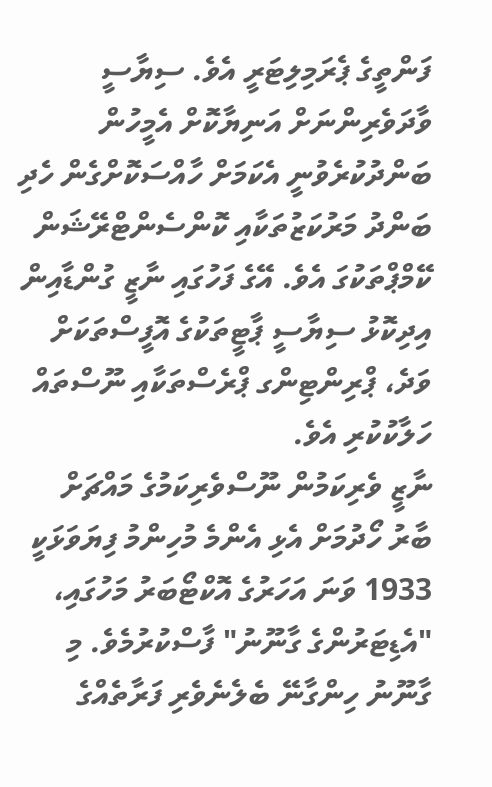ފަންތީގެ ޕެރަމިލިޓަރީ އެވެ. ސިޔާސީ ވާދަވެރިންނަށް އަނިޔާކޮށް އެމީހުން ބަންދުކުރެވުނީ އެކަމަށް ހާއްސަކޮށްގެން ހެދި ބަންދު މަރުކަޒުތަކާއި ކޮންސެންޓްރޭޝަން ކޭމްޕްތަކުގަ އެވެ. އޭގެ ފަހުގައި ނާޒީ ގުންޑާއިން އިދިކޮޅު ސިޔާސީ ޕާޓީތަކުގެ އޮފީސްތަކަށް ވަދެ، ޕްރިންޓިންގ ޕްރެސްތަކާއި ނޫސްތައް ހަލާކުކުރި އެވެ.
ނާޒީ ވެރިކަމުން ނޫސްވެރިކަމުގެ މައްޗަށް ބާރު ހޯދުމަށް އެޅި އެންމެ މުހިންމު ފިޔަވަޅަކީ 1933 ވަނަ އަހަރުގެ އޮކްޓޯބަރު މަހުގައި، "އެޑިޓަރުންގެ ގާނޫނު" ފާސްކުރުމެވެ. މި ގާނޫނު ހިންގާނޭ ބެލެނެވެރި ފަރާތެއްގެ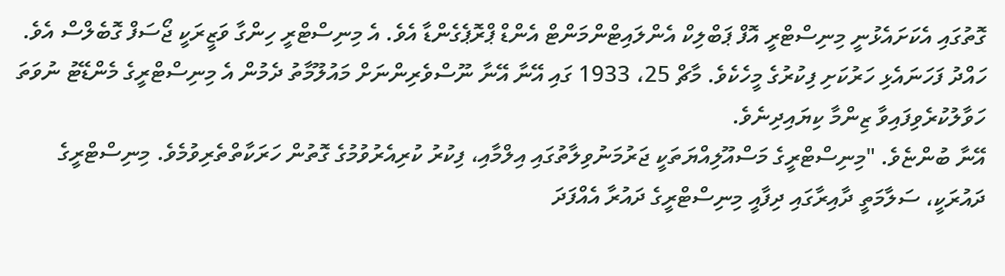ގޮތުގައި އެކަށައެޅުނީ މިނިސްޓްރީ އޮފް ޕަބްލިކް އެންލައިޓްންމަންޓް އެންޑް ޕްރޮޕެގެންޑާ އެވެ. އެ މިނިސްޓްރީ ހިންގާ ވަޒީރަކީ ޖޯސަފް ގޮބެލްސް އެވެ. ހައްދު ފަހަނައެޅި ހަރުކަށި ފިކުރުގެ މީހެކެވެ. މާޗް 25، 1933 ގައި އޭނާ އޭނާ ނޫސްވެރިންނަށް މައުލޫމާތު ދެމުން އެ މިނިސްޓްރީގެ މެންޑޭޓު ނުވަތަ ހަވާލުކުރެވިފައިވާ ޒިންމާ ކިޔައިދިނެވެ.
އޭނާ ބުންޏެވެ. "މިނިސްޓްރީގެ މަސްއޫލިއްޔަތަކީ ޖަރުމަނުވިލާތުގައި އިލްމާއި، ފިކުރު ކުރިއެރުވުމުގެ ގޮތުން ހަރަކާތްތެރިވުމެވެ. މިނިސްޓްރީގެ ދައުރަކީ، ސަލާމަތީ ދާއިރާގައި ދިފާއީ މިނިސްޓްރީގެ ދައުރާ އެއްފަދަ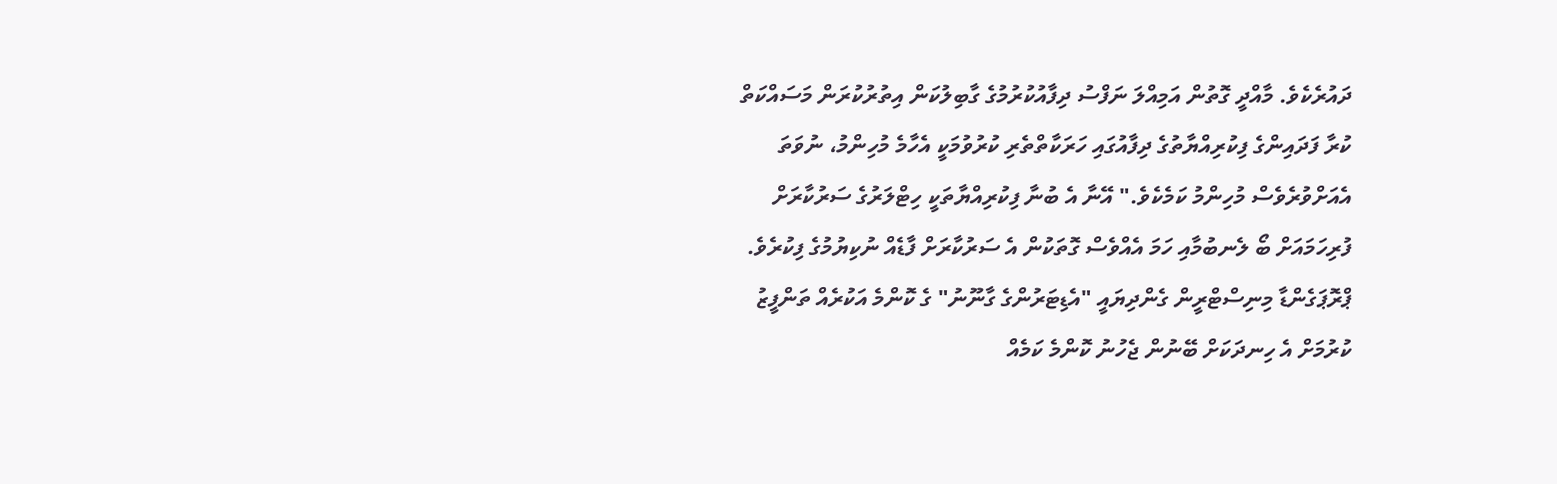ދައުރެކެވެ. މާއްދީ ގޮތުން އަމިއްލަ ނަފްސު ދިފާއުކުރުމުގެ ގާބިލުކަން އިތުރުކުރަން މަސައްކަތް ކުރާ ފަދައިންގެ ފިކުރިއްޔާތުގެ ދިފާއުގައި ހަރަކާތްތެރި ކުރުވުމަކީ އެހާމެ މުހިންމު، ނުވަތަ އެއަށްވުރެވެސް މުހިންމު ކަމެކެވެ." އޭނާ އެ ބުނާ ފިކުރިއްޔާތަކީ ހިޓްލަރުގެ ސަރުކާރަށް ފުރިހަމައަށް ބޯ ލެނބުމާއި ހަމަ އެއްވެސް ގޮތަކުން އެ ސަރުކާރަށް ފާޑެއް ނުކިޔުމުގެ ފިކުރެވެ.
ޕްރޮޕަގެންޑާ މިނިސްޓްރީން ގެންދިޔައީ "އެޑިޓަރުންގެ ގާނޫނު" ގެ ކޮންމެ އަކުރެއް ތަންފީޒު ކުރުމަށް އެ ހިނދަކަށް ބޭނުން ޖެހުނު ކޮންމެ ކަމެއް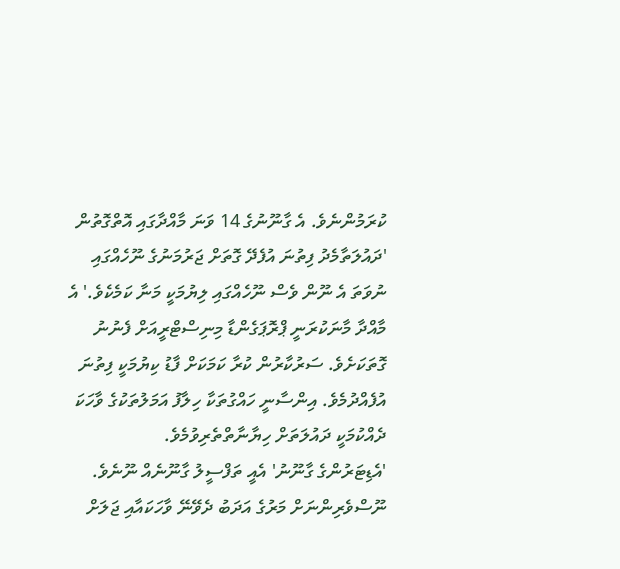ކުރަމުންނެވެ. އެ ގާނޫނުގެ 14 ވަނަ މާއްދާގައި އޮތްގޮތުން 'ދައުލަތާމެދު ފިތުނަ އުފެދޭ ގޮތަށް ޖަރުމަނުގެ ނޫހެއްގައި ނުވަތަ އެ ނޫން ވެސް ނޫހެއްގައި ލިޔުމަކީ މަނާ ކަމެކެވެ.' އެ މާއްދާ މާނަކުރަނީ ޕްރޮޕަގެންޑާ މިނިސްޓްރީއަށް ފެނުނު ގޮތަކަށެވެ. ސަރުކާރުން ކުރާ ކަމަކަށް ފާޑު ކިޔުމަކީ ފިތުނަ އުފެއްދުމެވެ. އިންސާނީ ހައްގުތަކާ ހިލާފު އަމަލުތަކުގެ ވާހަކަ ދެއްކުމަކީ ދައުލަތަށް ހިޔާނާތްތެރިވުމެވެ.
'އެޑިޓަރުންގެ ގާނޫނު' އެއީ ތަފްސީލު ގާނޫނެއް ނޫނެވެ. ނޫސްވެރިންނަށް މަރުގެ އަދަބު ދެވޭނޭ ވާހަކައާއި ޖަލަށް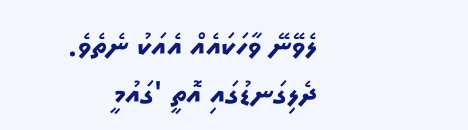ލެވޭނޭ ވާހަކައެއް އެއަކު ނެތެވެ. ދެލިގަނޑުގައި އޮތީ 'ގައުމީ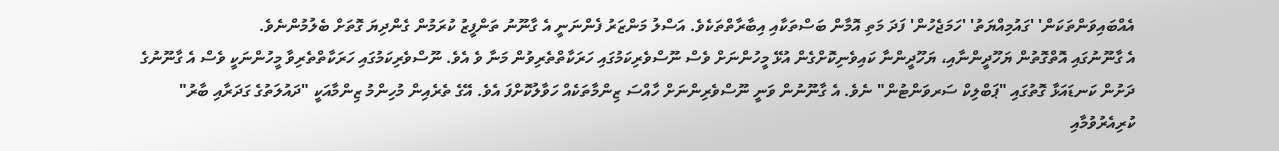އެއްބައިވަންތަކަން' 'ގައުމިއްޔަތު' 'ހަމަޖެހުން' ފަދަ މަތި އޮމާން ބަސްތަކާއި އިބާރާތްތަކެވެ. އަސްލު މަންޒަރު ފެންނަނީ އެ ގާނޫނު ތަންފީޒު ކުރަމުން ގެންދިޔަ ގޮތަށް ބެލުމުންނެވެ.
އެ ގާނޫނުގައި އޮތްގޮތުން ޔަހޫދީންނާއި، ޔަހޫދީންނާ ކައިވެނިކޮށްގެން އުޅޭ މީހުންނަށް ވެސް ނޫސްވެރިކަމުގައި ހަރަކާތްތެރިވުން މަނާ ވެ އެވެ. ނޫސްވެރިކަމުގައި ހަރަކާތްތެރިވާ މީހުންނަކީ ވެސް އެ ގާނޫނުގެ ދަށުން ކަނޑައަޅާ ގޮތުގައި "ޕަބްލިކް ސަރވަންޓުން" ނެވެ. އެ ގާނޫނުން ވަނީ ނޫސްވެރިންނަށް ހާއްސަ ޒިންމާތަކެއް ހަވާލުކޮށްފަ އެވެ. އޭގެ ތެރެއިން މުހިންމު ޒިންމާއަކީ "ދައުލަތުގެ ގަދަރާއި ބާރު" ކުރިއެރުވުމާއި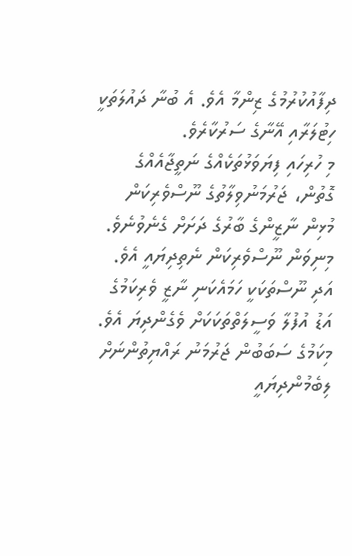ދިފާއުކުރުމުގެ ޒިންމާ އެވެ. އެ ބުނާ ދައުލަތަކީ ހިޓުލަރާއި އޭނާގެ ސަރުކާރެވެ.
މި ހުރިހައި ފިޔަވަޅުތަކެއްގެ ނަތީޖާއެއްގެ ގޮތުން، ޖަރުމަނުވިލާތުގެ ނޫސްވެރިކަން މުޅިން ނާޒީންގެ ބާރުގެ ދަށަށް ގެނެވުނެވެ. މިނިވަން ނޫސްވެރިކަން ނެތިދިޔައީ އެވެ. އަދި ނޫސްތަކަކީ ހަމައެކަނި ނާޒީ ވެރިކަމުގެ އަޑު އުފުލާ ވަސީލަތްތަކަކަށް ވެގެންދިޔަ އެވެ. މިކަމުގެ ސަބަބުން ޖަރުމަނު ރައްޔިތުންނަށް ލިބެމުންދިޔައީ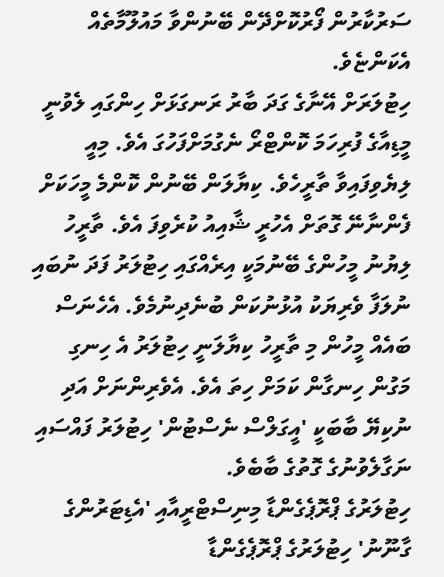ސަރުކާރުން ފޯރުކޮށްދޭން ބޭނުންވާ މައުލޫމާތެއް އެކަންޏެވެ.
ހިޓުލަރަށް އޭނާގެ ގަދަ ބާރު ރަނގަޅަށް ހިންގައި ލެވުނީ މީޑިއާގެ ފުރިހަމަ ކޮންޓްރޯ ނެގުމަށްފަހުގަ އެވެ. މިއީ ލިޔެވިފައިވާ ތާރީހެވެ. ކިޔާލަން ބޭނުން ކޮންމެ މީހަކަށް ފެންނާނޭ ގޮތަށް އެހުރީ ޝާއިއު ކުރެވިފަ އެވެ. ތާރީހު ލިޔުނު މީހުންގެ ބޭނުމަކީ އިރެއްގައި ހިޓުލަރު ފަދަ ނުބައި ނުލަފާ ވެރިޔަކު އުޅުނުކަން ބުނެދިނުމެވެ. އެހެނަސް ބައެއް މީހުން މި ތާރީހު ކިޔާލަނީ ހިޓުލަރު އެ ހިނގި މަގުން ހިނގާން ކަމަށް ހިތަ އެވެ. އެވެރިންނަށް އަދި ނުކިޔޭ ބާބަކީ 'އީގަލްސް ނެސްޓުން' ހިޓުލަރު ފައްސައި ނަގާލެވުނުގެ ގޮތުގެ ބާބެވެ.
ހިޓުލަރުގެ ޕްރޮޕެގެންޑާ މިނިސްޓްރީއާއި 'އެޑިޓަރުންގެ ގާނޫނު' ހިޓުލަރުގެ ޕްރޮޕެގެންޑާ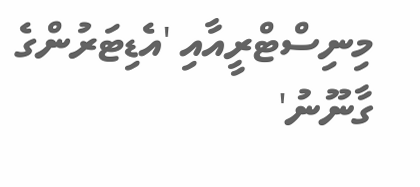މިނިސްޓްރީއާއި 'އެޑިޓަރުންގެ ގާނޫނު'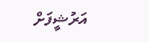އަރުޝީފަށް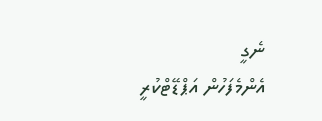ނެގީ
އެންމެފަހުން އަޕްޑޭޓްކުރީ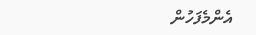އެންމެފަހުން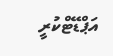އަޕްޑޭޓްކުރީ